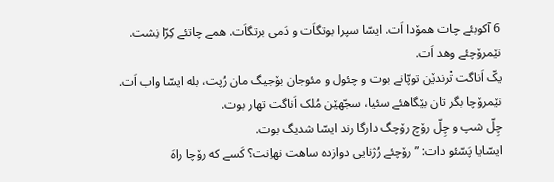6 آکوبئے چات همۆدا اَت. ایسّا سپرا بوتگاَت و دَمی برتگاَت. همے چاتئے کِرّا نِشت. نێمرۆچئے وهد اَت.
یکّ اَناگت تْرندێن توپّانے بوت و چئول و مئوجان بۆجیگ مان رُپت، بله ایسّا واب اَت.
نێمرۆچا بگر تان بێگاهئے سئیا، سجّهێن مُلک اَناگت تهار بوت.
چِلّ شپ و چِلّ رۆچ رۆچگ دارگا رند ایسّا شدیگ بوت.
ایسّایا پَسّئو دات: ”رۆچئے رُژنایی دوازده ساهت نهاِنت؟ کَسے که رۆچا راهَ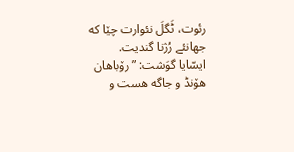رئوت، ٹَگلَ نئوارت چێا که جهانئے رُژنا گندیت.
ایسّایا گوَشت: ”رۆباهان هۆنڈ و جاگه هست و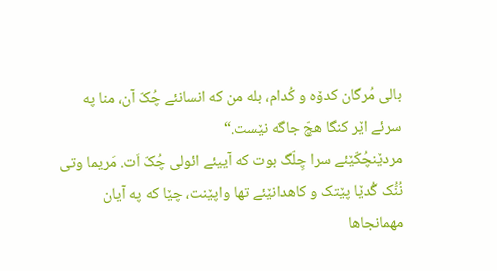بالی مُرگان کدۆه و کُدام، بله من که انسانئے چُکّ آن، منا په سرئے اێر کنگا هچّ جاگه نێست.“
مردێنچُکّێئے سرا چِلّگ بوت که آییئے ائولی چُکّ اَت. مَریما وتی نُنُّک گُدێا پێتک و کاهدانێئے تها واپێنت، چێا که په آیان مهمانجاها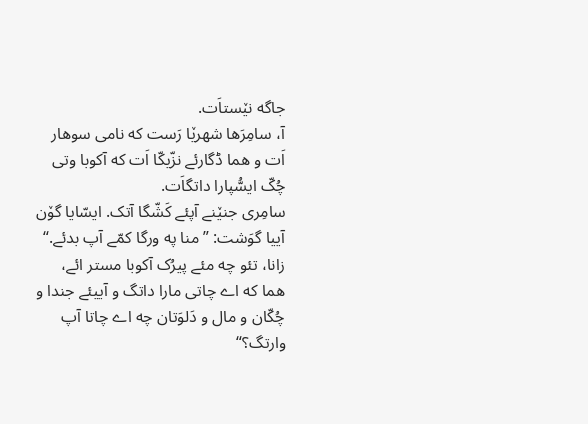جاگه نێستاَت.
آ، سامِرَها شهرێا رَست که نامی سوهار اَت و هما ڈگارئے نزّیکّا اَت که آکوبا وتی چُکّ ایسُّپارا داتگاَت.
سامِری جنێنے آپئے کَشّگا آتک. ایسّایا گۆن آییا گوَشت: ”منا په ورگا کمّے آپ بدئے.“
زانا، تئو چه مئے پیرُک آکوبا مستر ائے، هما که اے چاتی مارا داتگ و آییئے جندا و چُکّان و مال و دَلوَتان چه اے چاتا آپ وارتگ؟“